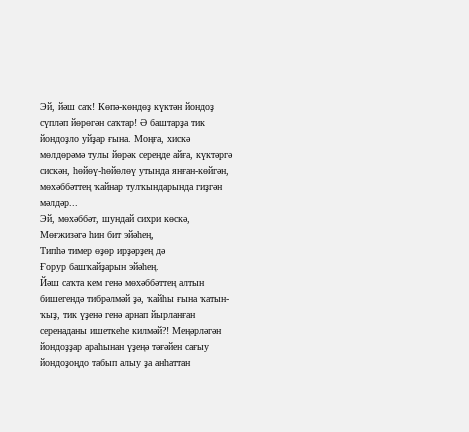Эй, йәш саҡ! Көпә-көндөҙ күктән йондоҙ сүпләп йөрөгән саҡтар! Ә баштарҙа тик йондоҙло уйҙар ғына. Моңға, хискә мөлдөрәмә тулы йөрәк сереңде айға, күктәргә сискән, һөйөү-һөйөлөү утында янған-көйгән, мөхәббәттең ҡайнар тулҡындарында гиҙгән мәлдәр...
Эй, мөхәббәт, шундай сихри көскә,
Мөғжизәгә һин бит эйәһең,
Типһә тимер өҙөр ирҙәрҙең дә
Ғорур башҡайҙарын эйәһең.
Йәш саҡта кем генә мөхәббәттең алтын бишегендә тибрәлмәй ҙә, ҡайһы ғына ҡатын-ҡыҙ, тик үҙенә генә арнап йырланған серенаданы ишеткеһе килмәй?! Меңәрләгән йондоҙҙар араһынан үҙеңә тәғәйен сағыу йондоҙоңдо табып алыу ҙа анһаттан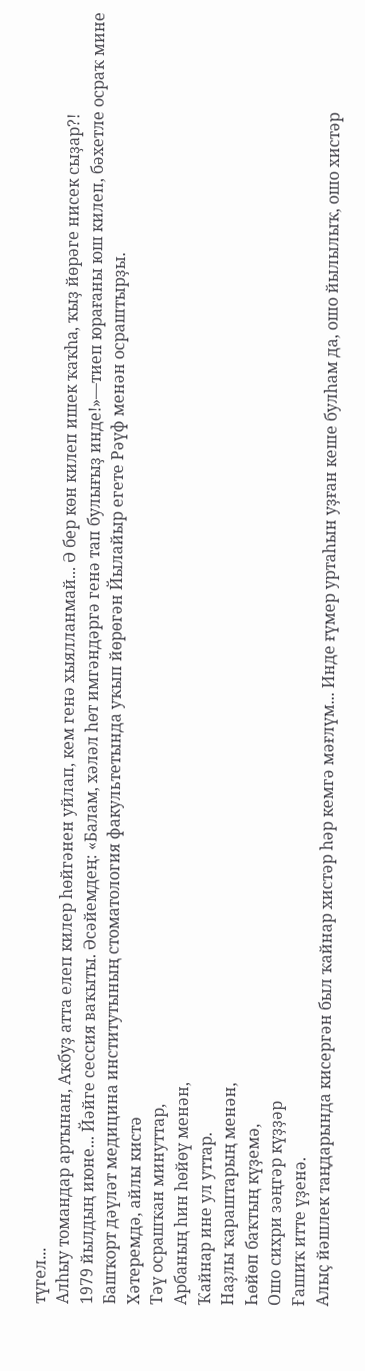түгел...
Алһыу томандар артынан, Аҡбуҙ атта елеп килер һөйгәнен уйлап, кем генә хыялланмай... Ә бер көн килеп ишек ҡаҡһа, ҡыҙ йөрәге нисек сыҙар?!
1979 йылдың июне... Йәйге сессия ваҡыты. Әсәйемдең: «Балам, хәләл һөт имгәндәргә генә тап булығыҙ инде!»—тиеп юрағаны юш килеп, бәхетле осраҡ мине Башҡорт дәүләт медицина институтының стоматология факультетында уҡып йөрөгән Йылайыр егете Рәүф менән осраштырҙы.
Хәтеремдә, айлы кистә
Тәү осрашҡан минуттар,
Арбаның һин һөйөү менән,
Ҡайнар ине ул уттар.
Наҙлы ҡараштарың менән,
Һөйөп баҡтың күҙемә,
Ошо сихри зәңгәр күҙҙәр
Ғашиҡ итте үҙенә.
Алыҫ йәшлек таңдарында кисергән был ҡайнар хистәр һәр кемгә мәғлүм... Инде ғүмер уртаһын уҙған кеше булһам да, ошо йылылыҡ, ошо хистәр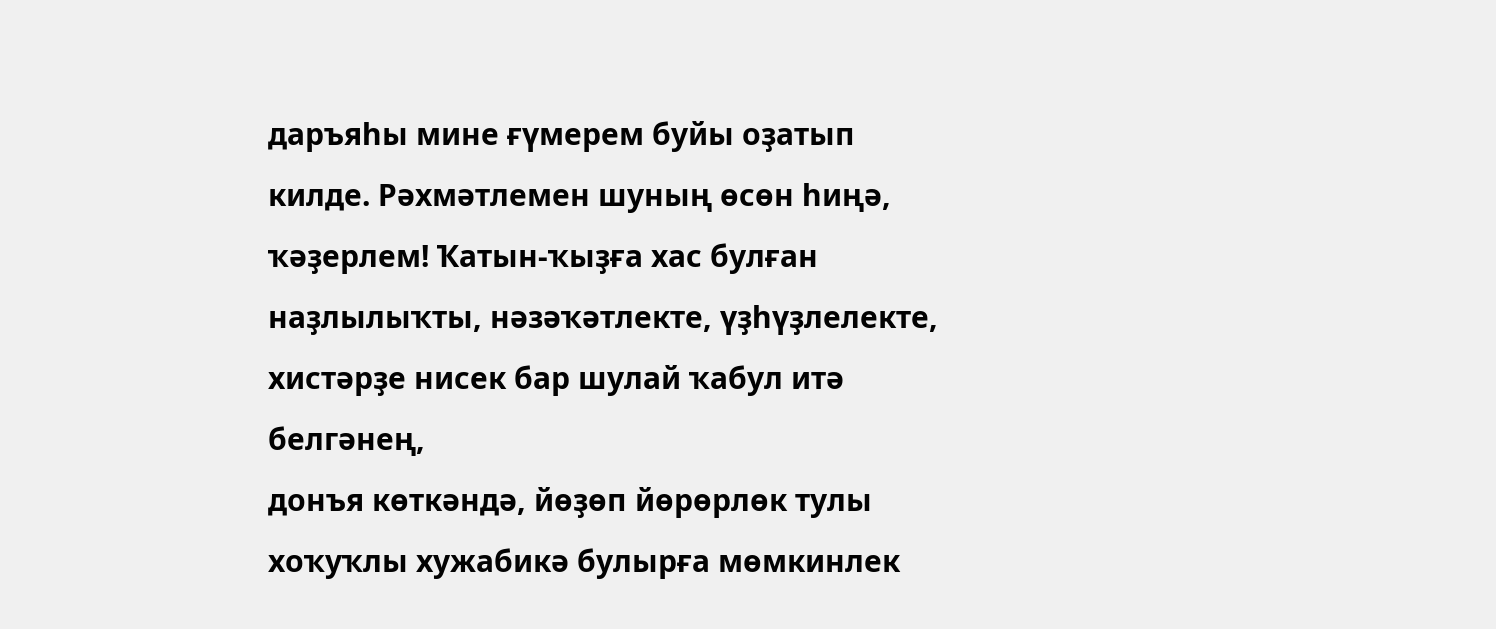даръяһы мине ғүмерем буйы оҙатып килде. Рәхмәтлемен шуның өсөн һиңә, ҡәҙерлем! Ҡатын-ҡыҙға хас булған наҙлылыҡты, нәзәҡәтлекте, үҙһүҙлелекте, хистәрҙе нисек бар шулай ҡабул итә белгәнең,
донъя көткәндә, йөҙөп йөрөрлөк тулы хоҡуҡлы хужабикә булырға мөмкинлек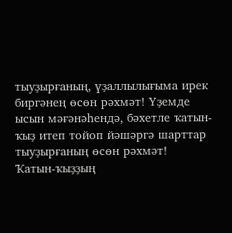тыуҙырғаның, үҙаллылығыма ирек биргәнең өсөн рәхмәт! Үҙемде ысын мәғәнәһендә, бәхетле ҡатын-ҡыҙ итеп тойоп йәшәргә шарттар тыуҙырғаның өсөн рәхмәт!
Ҡатын-ҡыҙҙың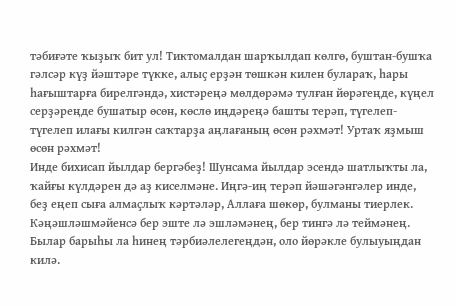тәбиғәте ҡыҙыҡ бит ул! Тиктомалдан шарҡылдап көлгө, буштан-бушҡа гәлсәр күҙ йәштәре түкке, алыҫ ерҙән төшкән килен булараҡ, һары һағыштарға бирелгәндә, хистәреңә мөлдөрәмә тулған йөрәгеңде, күңел серҙәреңде бушатыр өсөн, көслө иңдәреңә башты терәп, түгелеп-түгелеп илағы килгән саҡтарҙа аңлағаның өсөн рәхмәт! Уртаҡ яҙмыш өсөн рәхмәт!
Инде бихисап йылдар бергәбеҙ! Шунсама йылдар эсендә шатлыҡты ла, ҡайғы күлдәрен дә аҙ киселмәне. Иңгә-иң терәп йәшәгәнгәлер инде, беҙ еңеп сыға алмаҫлыҡ кәртәләр, Аллаға шөкөр, булманы тиерлек. Кәңәшләшмәйенсә бер эште лә эшләмәнең, бер тингә лә теймәнең. Былар барыһы ла һинең тәрбиәлелегеңдән, оло йөрәкле булыуыңдан килә.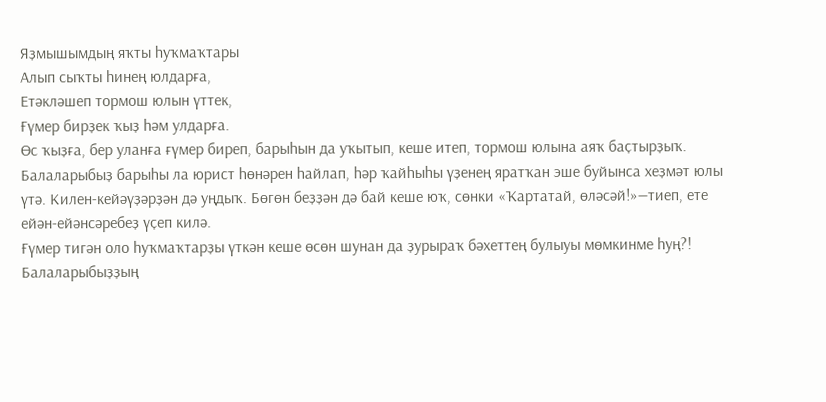Яҙмышымдың яҡты һуҡмаҡтары
Алып сыҡты һинең юлдарға,
Етәкләшеп тормош юлын үттек,
Ғүмер бирҙек ҡыҙ һәм улдарға.
Өс ҡыҙға, бер уланға ғүмер биреп, барыһын да уҡытып, кеше итеп, тормош юлына аяҡ баҫтырҙыҡ. Балаларыбыҙ барыһы ла юрист һөнәрен һайлап, һәр ҡайһыһы үҙенең яратҡан эше буйынса хеҙмәт юлы үтә. Килен-кейәүҙәрҙән дә уңдыҡ. Бөгөн беҙҙән дә бай кеше юҡ, сөнки «Ҡартатай, өләсәй!»—тиеп, ете ейән-ейәнсәребеҙ үҫеп килә.
Ғүмер тигән оло һуҡмаҡтарҙы үткән кеше өсөн шунан да ҙурыраҡ бәхеттең булыуы мөмкинме һуң?! Балаларыбыҙҙың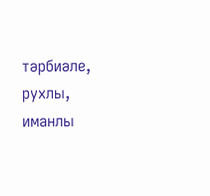тәрбиәле, рухлы, иманлы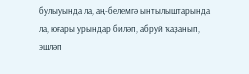булыуында ла, аң-белемгә ынтылыштарында ла, юғары урындар биләп, абруй ҡаҙанып, эшләп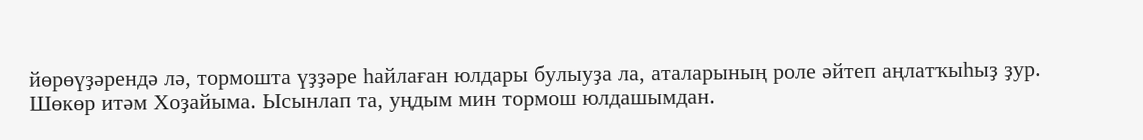йөрөүҙәрендә лә, тормошта үҙҙәре һайлаған юлдары булыуҙа ла, аталарының роле әйтеп аңлатҡыһыҙ ҙур.
Шөкөр итәм Хоҙайыма. Ысынлап та, уңдым мин тормош юлдашымдан.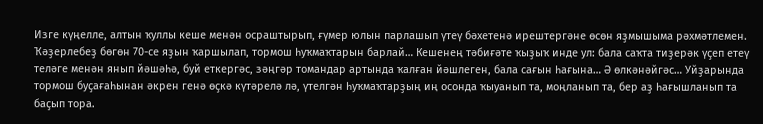Изге күңелле, алтын ҡуллы кеше менән осраштырып, ғүмер юлын парлашып үтеү бәхетенә ирештергәне өсөн яҙмышыма рәхмәтлемен.
Ҡәҙерлебеҙ бөгөн 70-се яҙын ҡаршылап, тормош һуҡмаҡтарын барлай… Кешенең тәбиғәте ҡыҙыҡ инде ул: бала саҡта тиҙерәк үҫеп етеү теләге менән янып йәшәһә, буй еткергәс, зәңгәр томандар артында ҡалған йәшлеген, бала сағын һағына… Ә өлкәнәйгәс… Уйҙарында тормош буҫағаһынан әкрен генә өҫкә күтәрелә лә, үтелгән һуҡмаҡтарҙың иң осонда ҡыуанып та, моңланып та, бер аҙ һағышланып та баҫып тора.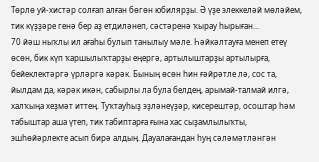Төрлө уй-хистәр солғап алған бөгөн юбилярҙы. Ә үҙе элеккеләй мөләйем, тик күҙҙәре генә бер аҙ етдиләнеп, сәстәренә ҡырау һырыған…
70 йәш ныҡлы ил ағаһы булып танылыу мәле. Һәйкәлтауға менеп етеү өсөн, бик күп ҡаршылыҡтарҙы еңергә, артылыштарҙы артылырға, бейеклектәргә үрләргә кәрәк. Бының өсөн һин ғәйрәтле лә, сос та, йылдам да, кәрәк икән, сабырлы ла була белдең, арымай-талмай илгә, халҡыңа хеҙмәт иттең. Туҡтауһыҙ эҙләнеүҙәр, кисерештәр, осоштар һәм табыштар аша үтеп, тик табиптарға ғына хас сыҙамлылыҡты, эшһөйәрлекте асып бирә алдың. Дауалағандан һуң сәләмәтләнгән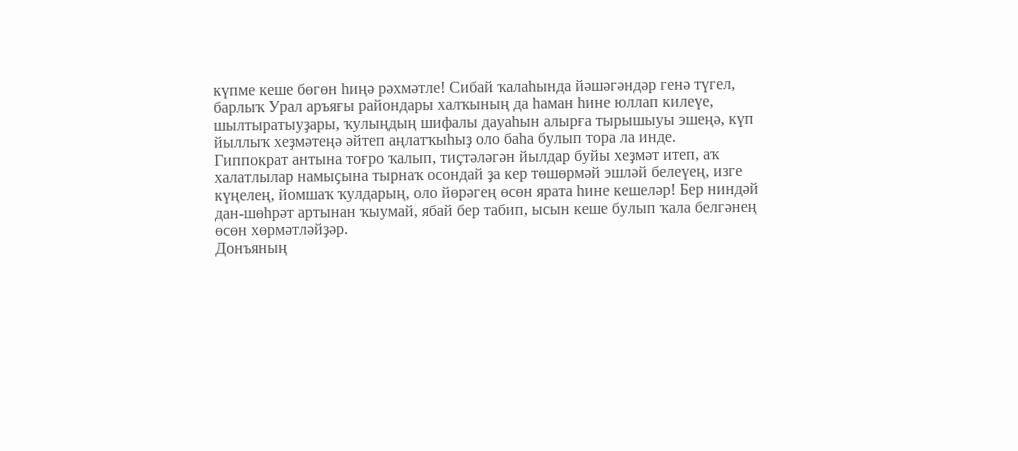күпме кеше бөгөн һиңә рәхмәтле! Сибай ҡалаһында йәшәгәндәр генә түгел, барлыҡ Урал аръяғы райондары халҡының да һаман һине юллап килеүе, шылтыратыуҙары, ҡулыңдың шифалы дауаһын алырға тырышыуы эшеңә, күп йыллыҡ хеҙмәтеңә әйтеп аңлатҡыһыҙ оло баһа булып тора ла инде.
Гиппократ антына тоғро ҡалып, тиҫтәләгән йылдар буйы хеҙмәт итеп, аҡ халатлылар намыҫына тырнаҡ осондай ҙа кер төшөрмәй эшләй белеүең, изге күңелең, йомшаҡ ҡулдарың, оло йөрәгең өсөн ярата һине кешеләр! Бер ниндәй дан-шөһрәт артынан ҡыумай, ябай бер табип, ысын кеше булып ҡала белгәнең өсөн хөрмәтләйҙәр.
Донъяның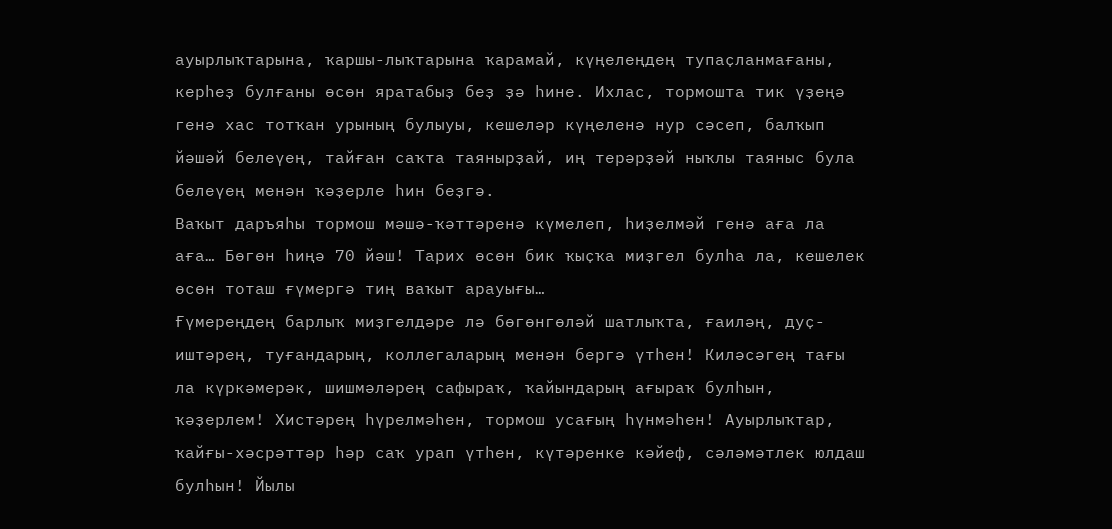ауырлыҡтарына, ҡаршы-лыҡтарына ҡарамай, күңелеңдең тупаҫланмағаны, керһеҙ булғаны өсөн яратабыҙ беҙ ҙә һине. Ихлас, тормошта тик үҙеңә генә хас тотҡан урының булыуы, кешеләр күңеленә нур сәсеп, балҡып йәшәй белеүең, тайған саҡта таянырҙай, иң терәрҙәй ныҡлы таяныс була белеүең менән ҡәҙерле һин беҙгә.
Ваҡыт даръяһы тормош мәшә-ҡәттәренә күмелеп, һиҙелмәй генә аға ла аға… Бөгөн һиңә 70 йәш! Тарих өсөн бик ҡыҫҡа миҙгел булһа ла, кешелек өсөн тоташ ғүмергә тиң ваҡыт арауығы…
Ғүмереңдең барлыҡ миҙгелдәре лә бөгөнгөләй шатлыҡта, ғаиләң, дуҫ-иштәрең, туғандарың, коллегаларың менән бергә үтһен! Киләсәгең тағы ла күркәмерәк, шишмәләрең сафыраҡ, ҡайындарың ағыраҡ булһын, ҡәҙерлем! Хистәрең һүрелмәһен, тормош усағың һүнмәһен! Ауырлыҡтар, ҡайғы-хәсрәттәр һәр саҡ урап үтһен, күтәренке кәйеф, сәләмәтлек юлдаш булһын! Йылы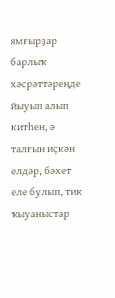ямғырҙар барлыҡ хәсрәттәреңде йыуып алып китһен, ә талғын иҫкән елдәр, бәхет еле булып, тик ҡыуаныстар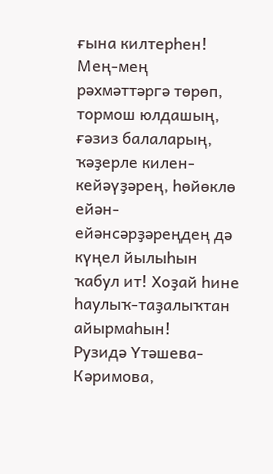ғына килтерһен!
Мең-мең рәхмәттәргә төрөп, тормош юлдашың, ғәзиз балаларың, ҡәҙерле килен-кейәүҙәрең, һөйөклө ейән-ейәнсәрҙәреңдең дә күңел йылыһын ҡабул ит! Хоҙай һине һаулыҡ-таҙалыҡтан айырмаһын!
Рузидә Үтәшева-Кәримова,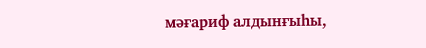мәғариф алдынғыһы,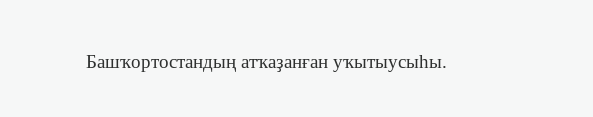Башҡортостандың атҡаҙанған уҡытыусыһы.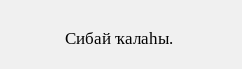Сибай ҡалаһы.